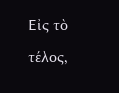Εἰς τὸ τέλος,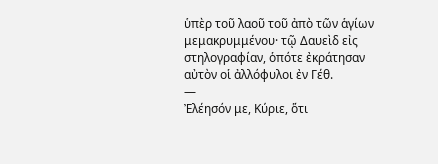ὑπὲρ τοῦ λαοῦ τοῦ ἀπὸ τῶν ἁγίων μεμακρυμμένου· τῷ Δαυεὶδ εἰς στηλογραφίαν, ὁπότε ἐκράτησαν αὐτὸν οἱ ἀλλόφυλοι ἐν Γέθ.
—
Ἐλέησόν με, Κύριε, ὅτι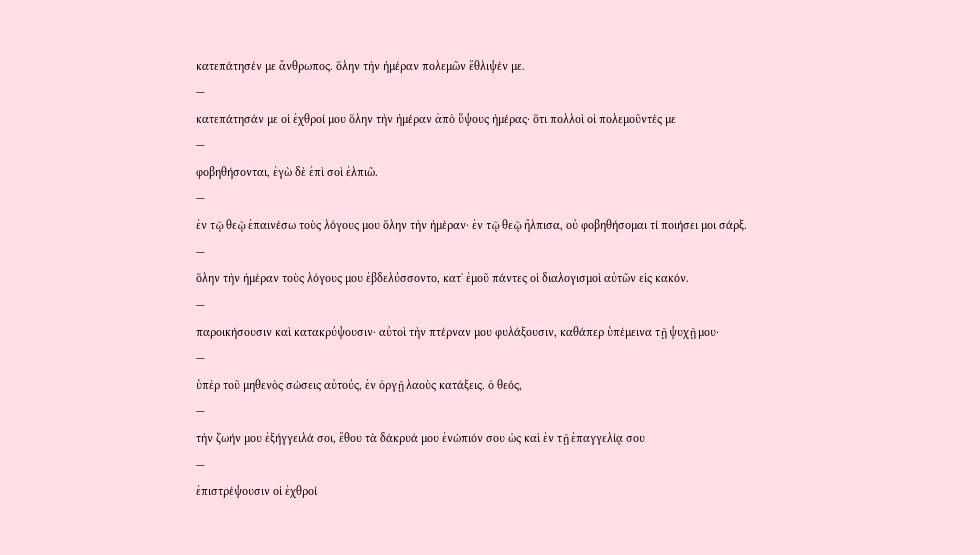κατεπάτησέν με ἄνθρωπος. ὅλην τὴν ἡμέραν πολεμῶν ἔθλιψέν με.
—
κατεπάτησάν με οἱ ἐχθροί μου ὅλην τὴν ἡμέραν ἀπὸ ὕψους ἡμέρας· ὅτι πολλοὶ οἱ πολεμοῦντές με
—
φοβηθήσονται, ἐγὼ δὲ ἐπὶ σοὶ ἐλπιῶ.
—
ἐν τῷ θεῷ ἐπαινέσω τοὺς λόγους μου ὅλην τὴν ἡμέραν· ἐν τῷ θεῷ ἤλπισα, οὐ φοβηθήσομαι τί ποιήσει μοι σάρξ.
—
ὅλην τὴν ἡμέραν τοὺς λόγους μου ἐβδελύσσοντο, κατʼ ἐμοῦ πάντες οἱ διαλογισμοὶ αὐτῶν εἰς κακόν.
—
παροικήσουσιν καὶ κατακρύψουσιν· αὐτοὶ τὴν πτέρναν μου φυλάξουσιν, καθάπερ ὑπέμεινα τῇ ψυχῇ μου·
—
ὑπὲρ τοῦ μηθενὸς σώσεις αὐτούς, ἐν ὀργῇ λαοὺς κατάξεις. ὁ θεός,
—
τὴν ζωήν μου ἐξήγγειλά σοι, ἔθου τὰ δάκρυά μου ἐνώπιόν σου ὡς καὶ ἐν τῇ ἐπαγγελίᾳ σου
—
ἐπιστρέψουσιν οἱ ἐχθροί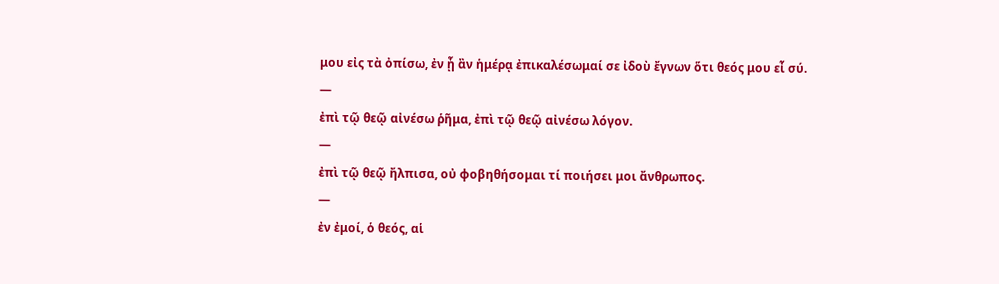μου εἰς τὰ ὀπίσω, ἐν ᾖ ἂν ἡμέρᾳ ἐπικαλέσωμαί σε ἰδοὺ ἔγνων ὅτι θεός μου εἶ σύ.
—
ἐπὶ τῷ θεῷ αἰνέσω ῥῆμα, ἐπὶ τῷ θεῷ αἰνέσω λόγον.
—
ἐπὶ τῷ θεῷ ἤλπισα, οὐ φοβηθήσομαι τί ποιήσει μοι ἄνθρωπος.
—
ἐν ἐμοί, ὁ θεός, αἱ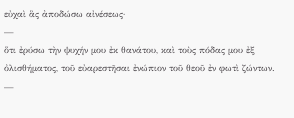εὐχαὶ ἃς ἀποδώσω αἰνέσεως·
—
ὅτι ἐρύσω τὴν ψυχήν μου ἐκ θανάτου, καὶ τοὺς πόδας μου ἐξ ὀλισθήματος, τοῦ εὐαρεστῆσαι ἐνώπιον τοῦ θεοῦ ἐν φωτὶ ζώντων.
—